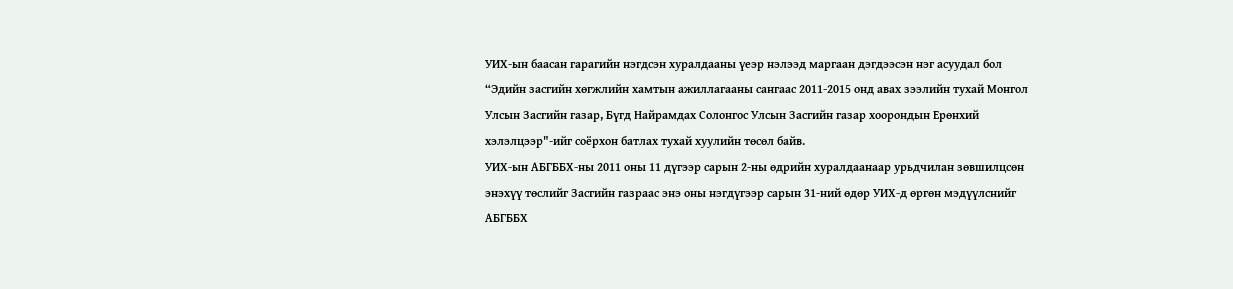УИХ-ын баасан гарагийн нэгдсэн хуралдааны үеэр нэлээд маргаан дэгдээсэн нэг асуудал бол “Эдийн засгийн хөгжлийн хамтын ажиллагааны сангаас 2011-2015 онд авах зээлийн тухай Монгол Улсын Засгийн газар, Бүгд Найрамдах Солонгос Улсын Засгийн газар хоорондын Ерөнхий хэлэлцээр"-ийг соёрхон батлах тухай хуулийн төсөл байв.
УИХ-ын АБГББХ-ны 2011 оны 11 дүгээр сарын 2-ны өдрийн хуралдаанаар урьдчилан зөвшилцсөн энэхүү төслийг Засгийн газраас энэ оны нэгдүгээр сарын 31-ний өдөр УИХ-д өргөн мэдүүлснийг АБГББХ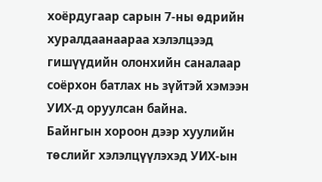хоёрдугаар сарын 7-ны өдрийн хуралдаанаараа хэлэлцээд гишүүдийн олонхийн саналаар соёрхон батлах нь зүйтэй хэмээн УИХ-д оруулсан байна.
Байнгын хороон дээр хуулийн төслийг хэлэлцүүлэхэд УИХ-ын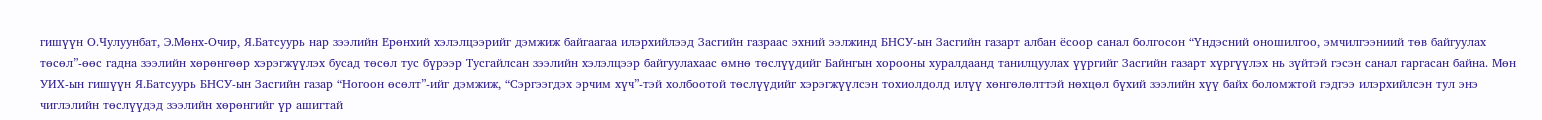гишүүн О.Чулуунбат, Э.Мөнх-Очир, Я.Батсуурь нар зээлийн Ерөнхий хэлэлцээрийг дэмжиж байгаагаа илэрхийлээд Засгийн газраас эхний ээлжинд БНСУ-ын Засгийн газарт албан ёсоор санал болгосон “Үндэсний оношилгоо, эмчилгээниий төв байгуулах төсөл”-өөс гадна зээлийн хөрөнгөөр хэрэгжүүлэх бусад төсөл тус бүрээр Тусгайлсан зээлийн хэлэлцээр байгуулахаас өмнө төслүүдийг Байнгын хорооны хуралдаанд танилцуулах үүргийг Засгийн газарт хүргүүлэх нь зүйтэй гэсэн санал гаргасан байна. Мөн УИХ-ын гишүүн Я.Батсуурь БНСУ-ын Засгийн газар “Ногоон өсөлт”-ийг дэмжиж, “Сэргээгдэх эрчим хүч”-тэй холбоотой төслүүдийг хэрэгжүүлсэн тохиолдолд илүү хөнгөлөлттэй нөхцөл бүхий зээлийн хүү байх боломжтой гэдгээ илэрхийлсэн тул энэ чиглэлийн төслүүдэд зээлийн хөрөнгийг үр ашигтай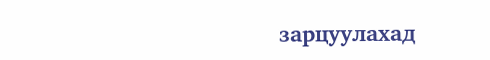зарцуулахад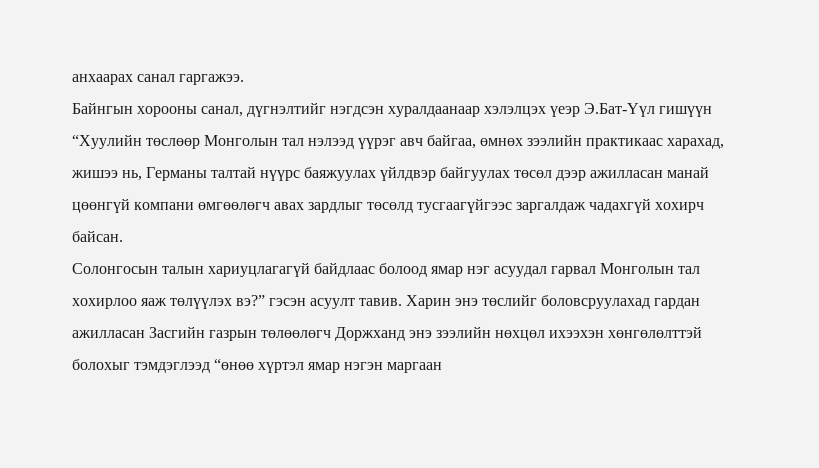анхаарах санал гаргажээ.
Байнгын хорооны санал, дүгнэлтийг нэгдсэн хуралдаанаар хэлэлцэх үеэр Э.Бат-Үүл гишүүн “Хуулийн төслөөр Монголын тал нэлээд үүрэг авч байгаа, өмнөх зээлийн практикаас харахад, жишээ нь, Германы талтай нүүрс баяжуулах үйлдвэр байгуулах төсөл дээр ажилласан манай цөөнгүй компани өмгөөлөгч авах зардлыг төсөлд тусгаагүйгээс заргалдаж чадахгүй хохирч байсан.
Солонгосын талын хариуцлагагүй байдлаас болоод ямар нэг асуудал гарвал Монголын тал хохирлоо яаж төлүүлэх вэ?” гэсэн асуулт тавив. Харин энэ төслийг боловсруулахад гардан ажилласан Засгийн газрын төлөөлөгч Доржханд энэ зээлийн нөхцөл ихээхэн хөнгөлөлттэй болохыг тэмдэглээд “өнөө хүртэл ямар нэгэн маргаан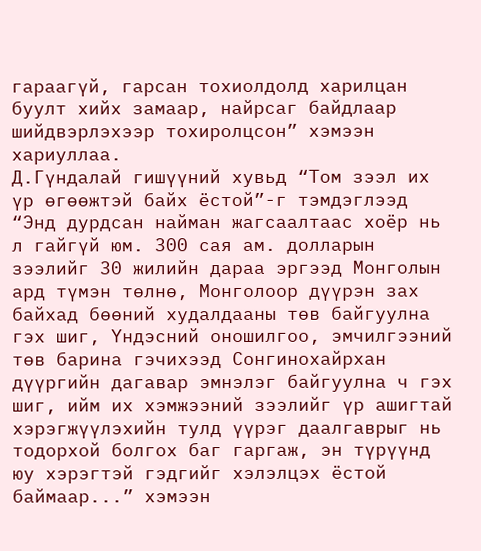гараагүй, гарсан тохиолдолд харилцан буулт хийх замаар, найрсаг байдлаар шийдвэрлэхээр тохиролцсон” хэмээн хариуллаа.
Д.Гүндалай гишүүний хувьд “Том зээл их үр өгөөжтэй байх ёстой”-г тэмдэглээд “Энд дурдсан найман жагсаалтаас хоёр нь л гайгүй юм. 300 сая ам. долларын зээлийг 30 жилийн дараа эргээд Монголын ард түмэн төлнө, Монголоор дүүрэн зах байхад бөөний худалдааны төв байгуулна гэх шиг, Үндэсний оношилгоо, эмчилгээний төв барина гэчихээд Сонгинохайрхан дүүргийн дагавар эмнэлэг байгуулна ч гэх шиг, ийм их хэмжээний зээлийг үр ашигтай хэрэгжүүлэхийн тулд үүрэг даалгаврыг нь тодорхой болгох баг гаргаж, эн түрүүнд юу хэрэгтэй гэдгийг хэлэлцэх ёстой баймаар...” хэмээн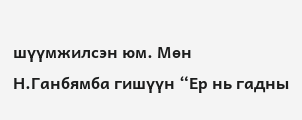шүүмжилсэн юм. Мөн Н.Ганбямба гишүүн “Ер нь гадны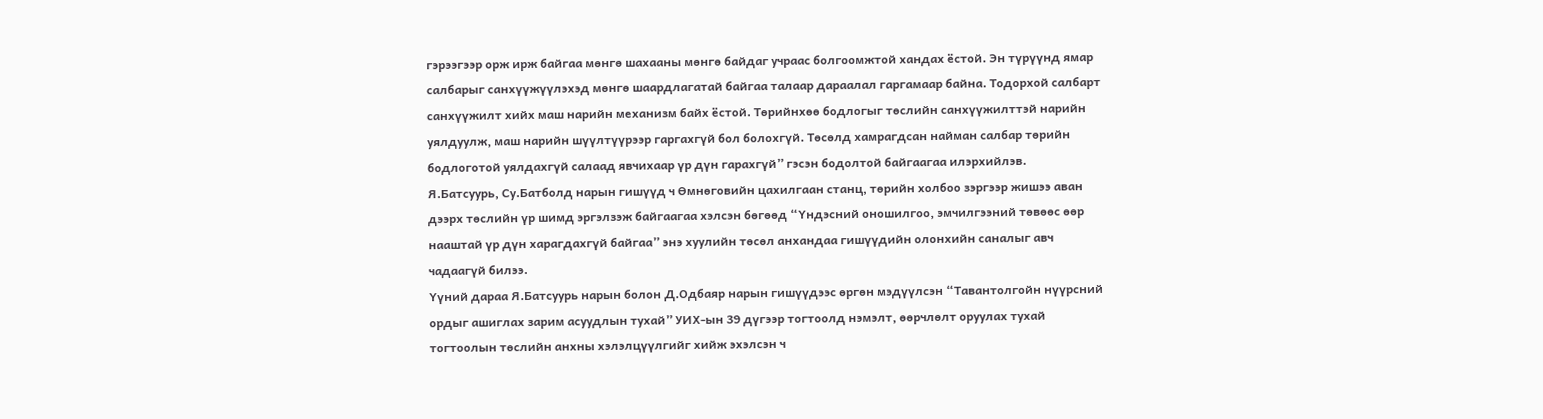гэрээгээр орж ирж байгаа мөнгө шахааны мөнгө байдаг учраас болгоомжтой хандах ёстой. Эн түрүүнд ямар салбарыг санхүүжүүлэхэд мөнгө шаардлагатай байгаа талаар дараалал гаргамаар байна. Тодорхой салбарт санхүүжилт хийх маш нарийн механизм байх ёстой. Төрийнхөө бодлогыг төслийн санхүүжилттэй нарийн уялдуулж, маш нарийн шүүлтүүрээр гаргахгүй бол болохгүй. Төсөлд хамрагдсан найман салбар төрийн бодлоготой уялдахгүй салаад явчихаар үр дүн гарахгүй” гэсэн бодолтой байгаагаа илэрхийлэв.
Я.Батсуурь, Су.Батболд нарын гишүүд ч Өмнөговийн цахилгаан станц, төрийн холбоо зэргээр жишээ аван дээрх төслийн үр шимд эргэлзэж байгаагаа хэлсэн бөгөөд “Үндэсний оношилгоо, эмчилгээний төвөөс өөр нааштай үр дүн харагдахгүй байгаа” энэ хуулийн төсөл анхандаа гишүүдийн олонхийн саналыг авч чадаагүй билээ.
Үүний дараа Я.Батсуурь нарын болон Д.Одбаяр нарын гишүүдээс өргөн мэдүүлсэн “Тавантолгойн нүүрсний ордыг ашиглах зарим асуудлын тухай” УИХ-ын 39 дүгээр тогтоолд нэмэлт, өөрчлөлт оруулах тухай тогтоолын төслийн анхны хэлэлцүүлгийг хийж эхэлсэн ч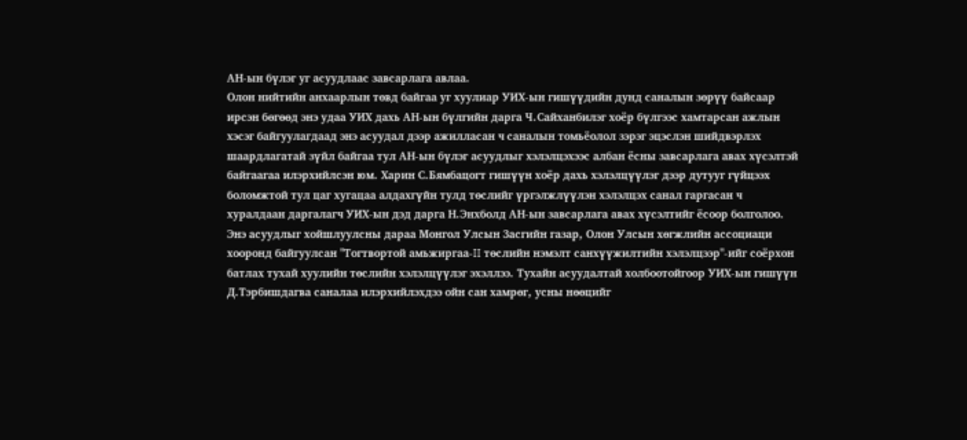АН-ын бүлэг уг асуудлаас завсарлага авлаа.
Олон нийтийн анхаарлын төвд байгаа уг хуулиар УИХ-ын гишүүдийн дунд саналын зөрүү байсаар ирсэн бөгөөд энэ удаа УИХ дахь АН-ын бүлгийн дарга Ч.Сайханбилэг хоёр бүлгээс хамтарсан ажлын хэсэг байгуулагдаад энэ асуудал дээр ажилласан ч саналын томьёолол зэрэг эцэслэн шийдвэрлэх шаардлагатай зүйл байгаа тул АН-ын бүлэг асуудлыг хэлэлцэхээс албан ёсны завсарлага авах хүсэлтэй байгаагаа илэрхийлсэн юм. Харин С.Бямбацогт гишүүн хоёр дахь хэлэлцүүлэг дээр дутууг гүйцээх боломжтой тул цаг хугацаа алдахгүйн тулд төслийг үргэлжлүүлэн хэлэлцэх санал гаргасан ч хуралдаан даргалагч УИХ-ын дэд дарга Н.Энхболд АН-ын завсарлага авах хүсэлтийг ёсоор болголоо.
Энэ асуудлыг хойшлуулсны дараа Монгол Улсын Засгийн газар, Олон Улсын хөгжлийн ассоциаци хооронд байгуулсан "Тогтвортой амьжиргаа-II төслийн нэмэлт санхүүжилтийн хэлэлцээр"-ийг соёрхон батлах тухай хуулийн төслийн хэлэлцүүлэг эхэллээ. Тухайн асуудалтай холбоотойгоор УИХ-ын гишүүн Д.Тэрбишдагва саналаа илэрхийлэхдээ ойн сан хамрөг, усны нөөцийг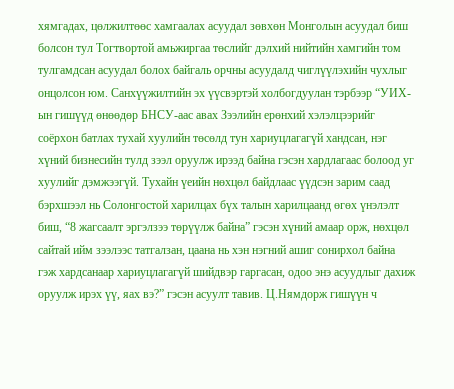хямгадах, цөлжилтөөс хамгаалах асуудал зөвхөн Монголын асуудал биш болсон тул Тогтвортой амьжиргаа төслийг дэлхий нийтийн хамгийн том тулгамдсан асуудал болох байгаль орчны асуудалд чиглүүлэхийн чухлыг онцолсон юм. Санхүүжилтийн эх үүсвэртэй холбогдуулан тэрбээр “УИХ-ын гишүүд өнөөдөр БНСУ-аас авах Зээлийн ерөнхий хэлэлцээрийг соёрхон батлах тухай хуулийн төсөлд тун хариуцлагагүй хандсан, нэг хүний бизнесийн тулд зээл оруулж ирээд байна гэсэн хардлагаас болоод уг хуулийг дэмжээгүй. Тухайн үеийн нөхцөл байдлаас үүдсэн зарим саад бэрхшээл нь Солонгостой харилцах бүх талын харилцаанд өгөх үнэлэлт биш, “8 жагсаалт эргэлзээ төрүүлж байна” гэсэн хүний амаар орж, нөхцөл сайтай ийм зээлээс татгалзан, цаана нь хэн нэгний ашиг сонирхол байна гэж хардсанаар хариуцлагагүй шийдвэр гаргасан, одоо энэ асуудлыг дахиж оруулж ирэх үү, яах вэ?” гэсэн асуулт тавив. Ц.Нямдорж гишүүн ч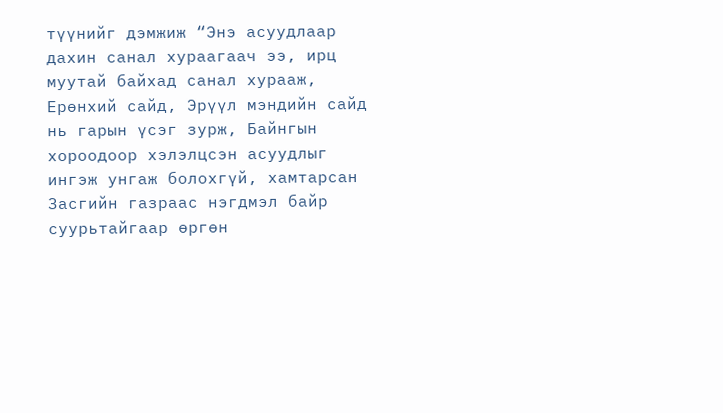түүнийг дэмжиж “Энэ асуудлаар дахин санал хураагаач ээ, ирц муутай байхад санал хурааж, Ерөнхий сайд, Эрүүл мэндийн сайд нь гарын үсэг зурж, Байнгын хороодоор хэлэлцсэн асуудлыг ингэж унгаж болохгүй, хамтарсан Засгийн газраас нэгдмэл байр суурьтайгаар өргөн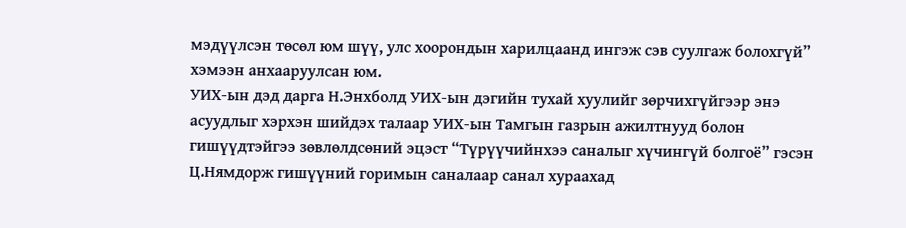мэдүүлсэн төсөл юм шүү, улс хоорондын харилцаанд ингэж сэв суулгаж болохгүй” хэмээн анхааруулсан юм.
УИХ-ын дэд дарга Н.Энхболд УИХ-ын дэгийн тухай хуулийг зөрчихгүйгээр энэ асуудлыг хэрхэн шийдэх талаар УИХ-ын Тамгын газрын ажилтнууд болон гишүүдтэйгээ зөвлөлдсөний эцэст “Түрүүчийнхээ саналыг хүчингүй болгоё” гэсэн Ц.Нямдорж гишүүний горимын саналаар санал хураахад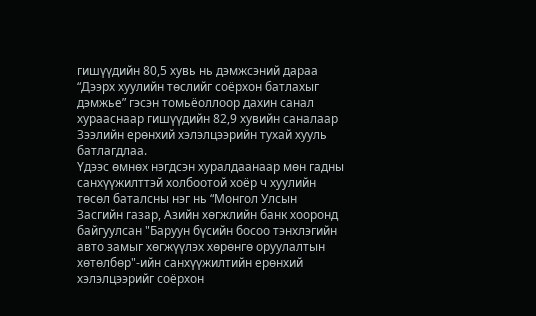гишүүдийн 80,5 хувь нь дэмжсэний дараа “Дээрх хуулийн төслийг соёрхон батлахыг дэмжье” гэсэн томьёоллоор дахин санал хурааснаар гишүүдийн 82,9 хувийн саналаар Зээлийн ерөнхий хэлэлцээрийн тухай хууль батлагдлаа.
Үдээс өмнөх нэгдсэн хуралдаанаар мөн гадны санхүүжилттэй холбоотой хоёр ч хуулийн төсөл баталсны нэг нь “Монгол Улсын Засгийн газар, Азийн хөгжлийн банк хооронд байгуулсан "Баруун бүсийн босоо тэнхлэгийн авто замыг хөгжүүлэх хөрөнгө оруулалтын хөтөлбөр"-ийн санхүүжилтийн ерөнхий хэлэлцээрийг соёрхон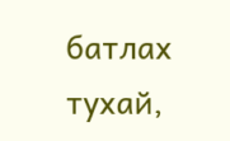батлах тухай,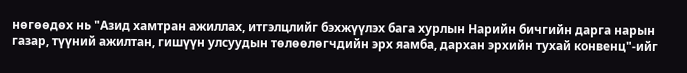нөгөөдөх нь "Азид хамтран ажиллах, итгэлцлийг бэхжүүлэх бага хурлын Нарийн бичгийн дарга нарын газар, түүний ажилтан, гишүүн улсуудын төлөөлөгчдийн эрх яамба, дархан эрхийн тухай конвенц"-ийг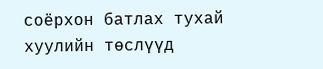соёрхон батлах тухай хуулийн төслүүд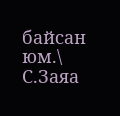байсан юм.\
С.Заяа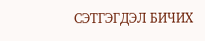СЭТГЭГДЭЛ БИЧИХ